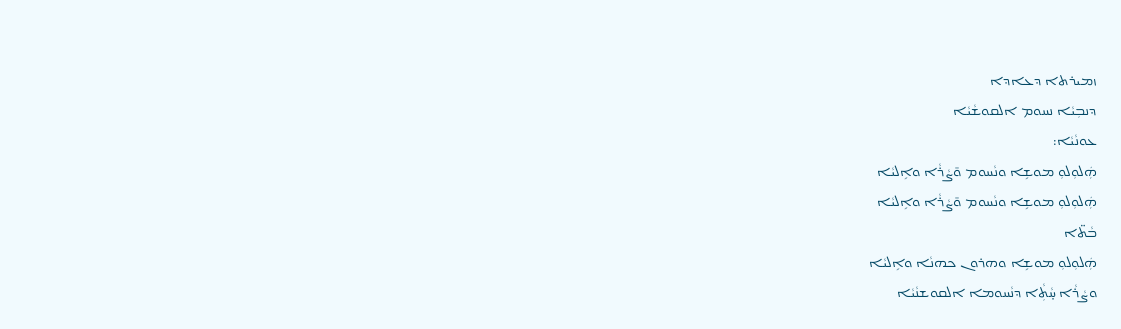ܙܡܝܪܬܐ ܕܥܐܕܐ
ܕܢܒܼܝܵܐ ܢܚܘܡ ܐܠܩܘܫܵܝܵܐ
ܥܘܢܵܝܵܐ:
ܗܲܠܘܼܠܘܼ ܡܘܫܹܐ ܘܢܵܚܘܡ ܘ̄ܨܵܪܵܐ ܘܐܹܠܝܵܐ
ܗܲܠܘܼܠܘܼ ܡܘܫܹܐ ܘܢܵܚܘܡ ܘ̄ܨܵܪܵܐ ܘܐܹܠܝܵܐ
ܒܵܬ̈ܐ
ܗܲܠܘܼܠܘܼ ܡܘܫܹܐ ܘܗܪܘܢ ܟܗܢܵܐ ܘܐܹܠܝܵܐ
ܘܨܵܪܵܐ ܚ̣ܵܬܼܵܐ ܕܢܵܚܘܡܐ ܐܠܩܘܫܢܵܝܵܐ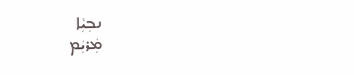ܢܒܼܝܼܵܐ
ܡܲܪܝܲܡ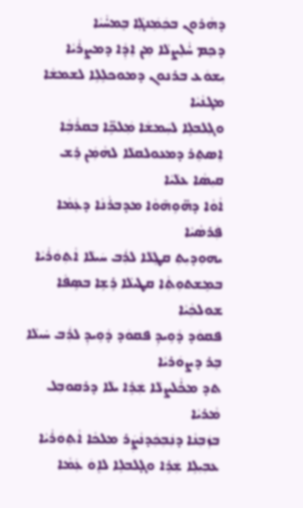ܕܗܵܪܘܢ ܒܟܲܡܲܢܓ݂ܵܐ ܒܸܡܚ̇ܵܝܵܐ
ܕܟܸܡ ܚ̇ܵܠܸܨܠܵܐ ܡܼܢ ܐܸܕܼܵܐ ܕܡܨܪܵܝܵܐ
ܝܼܫܘܿܥ ܒܪܢܘܢ ܕܡܘܟܠܹܠܹܐ ܠܫܡܫܵܐ ܡܓܢܵܝܵܐ
ܘܓܼܠܒܠܹܐ ܠܚܲܡܫܵܐ ܡܲܠܟܹ̈ܐ ܒܩܪܵܒܼܵܐ
ܐܸܣܬܸܪ ܕܡܥܘܠܩܠܵܐ ܠܗܵܡܲܢ ܪܸܫ ܩܝܼܣܵܐ ܥܠܵܝܵܐ
ܐܵܘܵܐ ܕܗ̈ܘܹܗ̄ܘܵܐ ܡܕܒܪܵܢܵܐ ܕܥܲܡܵܐ ܦܲܪܣܵܝܵܐ
ܝܗܘܼܕܝܼܬܼ ܩܛܸܠܵܐ ܠܪܲܒ ܚܿܝܠܵܐ ܐܵܬܼܘܿܪܵܝܵܐ
ܒܡܸܫܬܘܼܬܼܵܐ ܩܛܝܠܵܐ ܪܹܫܹܐ ܒܣܹܦܵܐ ܫܘܠܟܼܵܝܵܐ
ܦܩܘܿܕ ܕܵܘܹܝܕܼ ܦܩܘܿܕ ܕܵܘܹܝܕܼ ܠܪܲܒ ܚ݁ܝܠܵܐ ܒܸܪ ܕܨܘܿܪܝܵܐ
ܬܕ ܡܟ̇ܵܠܨܠܵܐ ܫܲܪܹܐ ܝܠܵܐ ܕܪܩܘܒܼܠ ܡܵܪܝܵܐ
ܒܙܲܒܼܢܵܐ ܕܢܲܒܼܟܲܕܢܵܨܲܪ ܡܠܟܵܐ ܐܵܬܼܘܿܪܵܝܵܐ
ܥܒܼܝܼܠܹܐ ܫܲܪܹܐ ܘܓ̣ܠܒܠܹܐ ܠܐܸܘܿ ܥܲܡܵܐ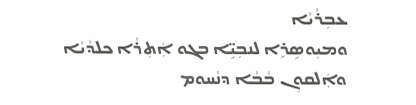ܥܒܼܪܵܝܵܐ
ܘܡܝܼܘܣܹܪܹܐ ܠܢܒܼܝܹ̈ܐ ܒܓܘ ܐܲܬܼܪܵܐ ܟܠܕܵܝܵܐ
ܘܐܲܠܩܘܼܢ ܒܵܒܵܐ ܕܢܵܚܘܡ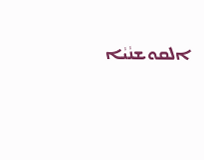ܐܠܩܘܫܢܵܝܵܐ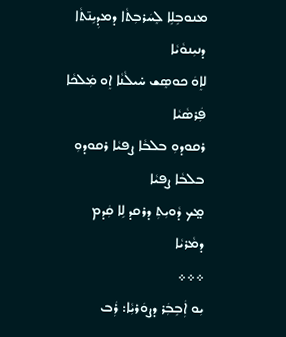ܡܢܘܒܹܠܹܐ ܠܸܚܿܪܒܼܬܵܐ ܕܡܕܼܝܹܢ̄ܬܵܐ ܕܢܝܼܢܘܵܝܵܐ
ܠܐܸܘܿ ܟܘܤܸܫ ܚ̇ܝܠܵܢܵܐ ܐܸܘ ܡܲܠܟܵܐ ܦܲܪܣܵܝܵܐ
ܪܩܘܕܘܼ ܒܠܒܵܐ ܨܦܝܵܐ ܪܩܘܕܘܼ ܒܠܒܵܐ ܨܦܝܵܐ
ܡ̤ܟ ܕܵܘܝܼܬܼ ܕܪܩܕ ܠܹܐ ܩܲܕܡ ܕܡܵܪܝܵܐ
܀܀܀
ܝܼܘ ܐܲܒܹܒܲܪ ܕܨܘܿܪܝܼܵܐ: ܪܲܒ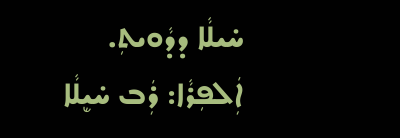ܚ̇ܝܠܵܐ ܕܕܵܘܝܬܼ.
ܐܲܠܦܼܪܵܐ: ܪܲܒ ܚ̇ܝܷܠܵܐ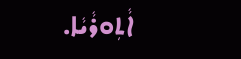ܐܵܬܼܘܪܵܝܵܐ.